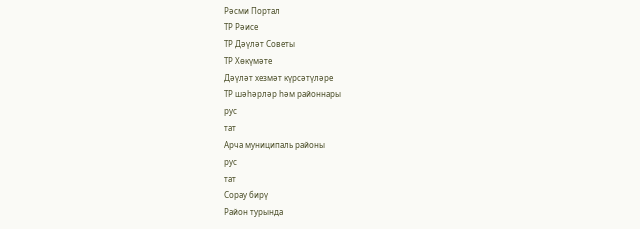Рәсми Портал
ТР Рәисе
ТР Дәүләт Советы
ТР Хөкүмәте
Дәүләт хезмәт күрсәтүләре
ТР шәһәрләр һәм районнары
рус
тат
Арча муниципаль районы
рус
тат
Сорау бирү
Район турында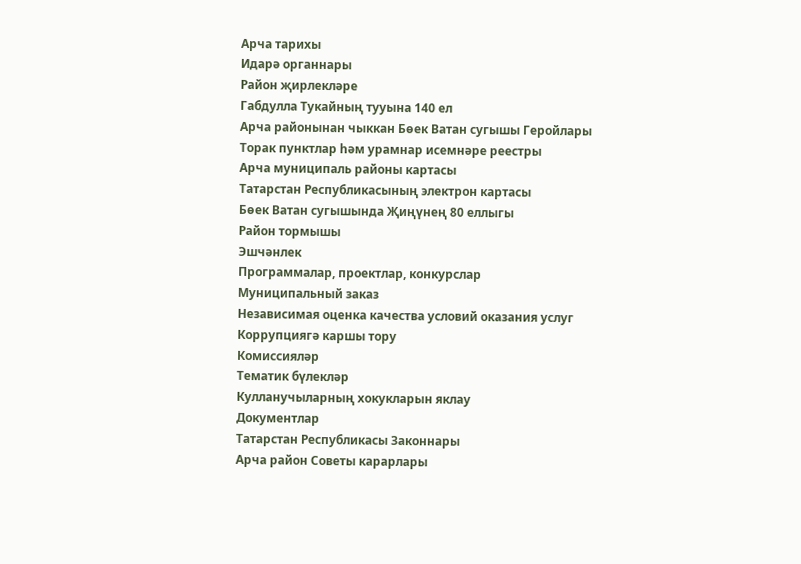Арча тарихы
Идарә органнары
Район җирлекләре
Габдулла Тукайның тууына 140 ел
Арча районынан чыккан Бөек Ватан сугышы Геройлары
Торак пунктлар һәм урамнар исемнәре реестры
Арча муниципаль районы картасы
Татарстан Республикасының электрон картасы
Бөек Ватан сугышында Җиңүнең 80 еллыгы
Район тормышы
Эшчәнлек
Программалар, проектлар, конкурслар
Муниципальный заказ
Независимая оценка качества условий оказания услуг
Коррупциягә каршы тору
Комиссияләр
Тематик бүлекләр
Кулланучыларның хокукларын яклау
Документлар
Татарстан Республикасы Законнары
Арча район Советы карарлары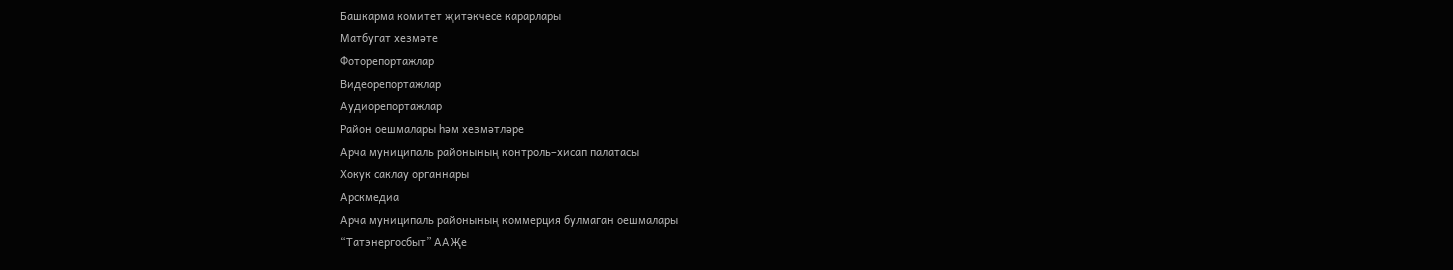Башкарма комитет җитәкчесе карарлары
Матбугат хезмәте
Фоторепортажлар
Видеорепортажлар
Аудиорепортажлар
Район оешмалары һәм хезмәтләре
Арча муниципаль районының контроль–хисап палатасы
Хокук саклау органнары
Арскмедиа
Арча муниципаль районының коммерция булмаган оешмалары
“Татэнергосбыт” ААҖе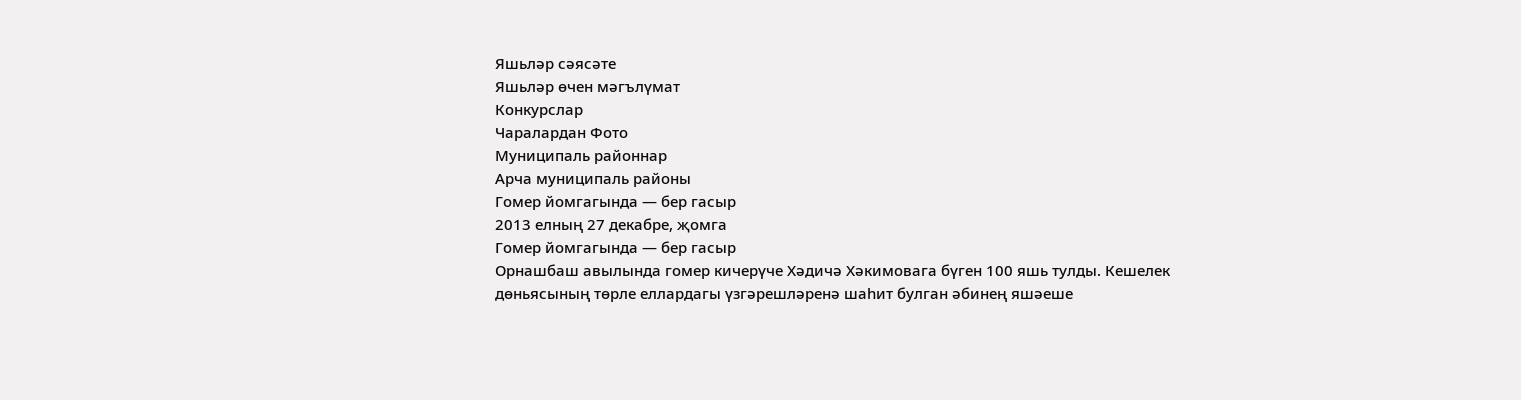Яшьләр сәясәте
Яшьләр өчен мәгълүмат
Конкурслар
Чаралардан Фото
Муниципаль районнар
Арча муниципаль районы
Гомер йомгагында — бер гасыр
2013 елның 27 декабре, җомга
Гомер йомгагында — бер гасыр
Орнашбаш авылында гомер кичерүче Хәдичә Хәкимовага бүген 100 яшь тулды. Кешелек дөньясының төрле еллардагы үзгәрешләренә шаһит булган әбинең яшәеше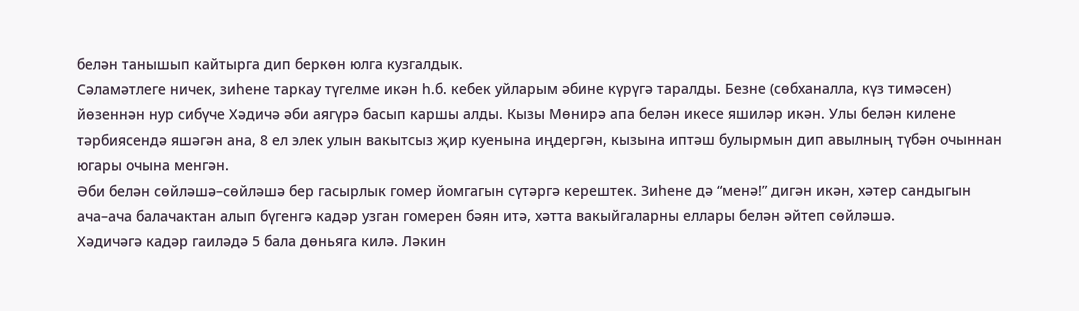белән танышып кайтырга дип беркөн юлга кузгалдык.
Сәламәтлеге ничек, зиһене таркау түгелме икән һ.б. кебек уйларым әбине күрүгә таралды. Безне (сөбханалла, күз тимәсен) йөзеннән нур сибүче Хәдичә әби аягүрә басып каршы алды. Кызы Мөнирә апа белән икесе яшиләр икән. Улы белән килене тәрбиясендә яшәгән ана, 8 ел элек улын вакытсыз җир куенына иңдергән, кызына иптәш булырмын дип авылның түбән очыннан югары очына менгән.
Әби белән сөйләшә–сөйләшә бер гасырлык гомер йомгагын сүтәргә керештек. Зиһене дә “менә!” дигән икән, хәтер сандыгын ача–ача балачактан алып бүгенгә кадәр узган гомерен бәян итә, хәтта вакыйгаларны еллары белән әйтеп сөйләшә.
Хәдичәгә кадәр гаиләдә 5 бала дөньяга килә. Ләкин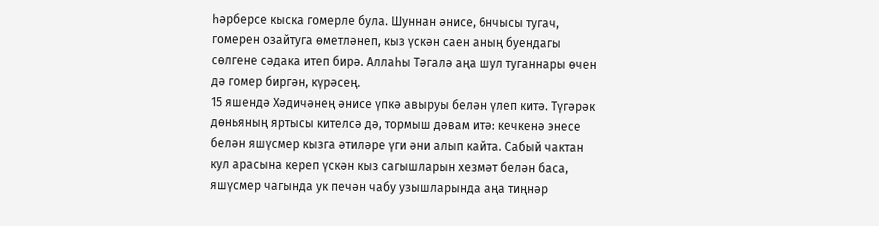һәрберсе кыска гомерле була. Шуннан әнисе, 6нчысы тугач, гомерен озайтуга өметләнеп, кыз үскән саен аның буендагы сөлгене сәдака итеп бирә. Аллаһы Тәгалә аңа шул туганнары өчен дә гомер биргән, күрәсең.
15 яшендә Хәдичәнең әнисе үпкә авыруы белән үлеп китә. Түгәрәк дөньяның яртысы кителсә дә, тормыш дәвам итә: кечкенә энесе белән яшүсмер кызга әтиләре үги әни алып кайта. Сабый чактан кул арасына кереп үскән кыз сагышларын хезмәт белән баса, яшүсмер чагында ук печән чабу узышларында аңа тиңнәр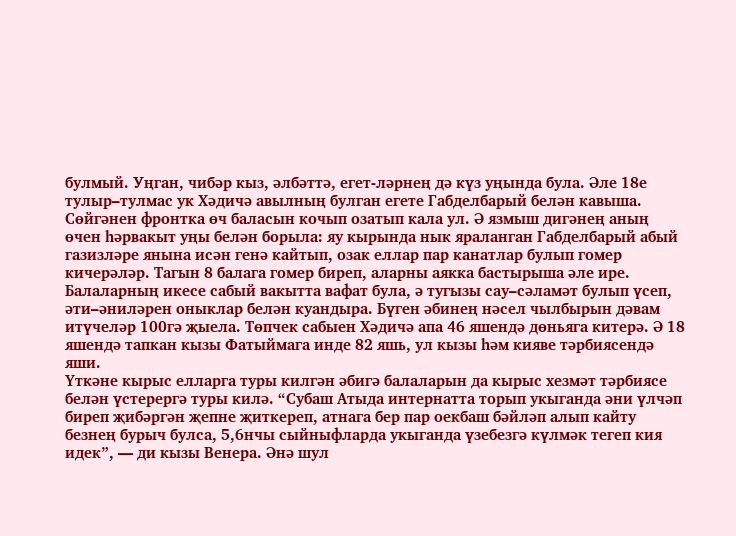булмый. Уңган, чибәр кыз, әлбәттә, егет-ләрнең дә күз уңында була. Әле 18е тулыр–тулмас ук Хәдичә авылның булган егете Габделбарый белән кавыша.
Сөйгәнен фронтка өч баласын кочып озатып кала ул. Ә язмыш дигәнең аның өчен һәрвакыт уңы белән борыла: яу кырында нык яраланган Габделбарый абый газизләре янына исән генә кайтып, озак еллар пар канатлар булып гомер кичерәләр. Тагын 8 балага гомер биреп, аларны аякка бастырыша әле ире. Балаларның икесе сабый вакытта вафат була, ә тугызы сау–сәламәт булып үсеп, әти–әниләрен оныклар белән куандыра. Бүген әбинең нәсел чылбырын дәвам итүчеләр 100гә җыела. Төпчек сабыен Хәдичә апа 46 яшендә дөньяга китерә. Ә 18 яшендә тапкан кызы Фатыймага инде 82 яшь, ул кызы һәм кияве тәрбиясендә яши.
Үткәне кырыс елларга туры килгән әбигә балаларын да кырыс хезмәт тәрбиясе белән үстерергә туры килә. “Субаш Атыда интернатта торып укыганда әни үлчәп биреп җибәргән җепне җиткереп, атнага бер пар оекбаш бәйләп алып кайту безнең бурыч булса, 5,6нчы сыйныфларда укыганда үзебезгә күлмәк тегеп кия идек”, — ди кызы Венера. Әнә шул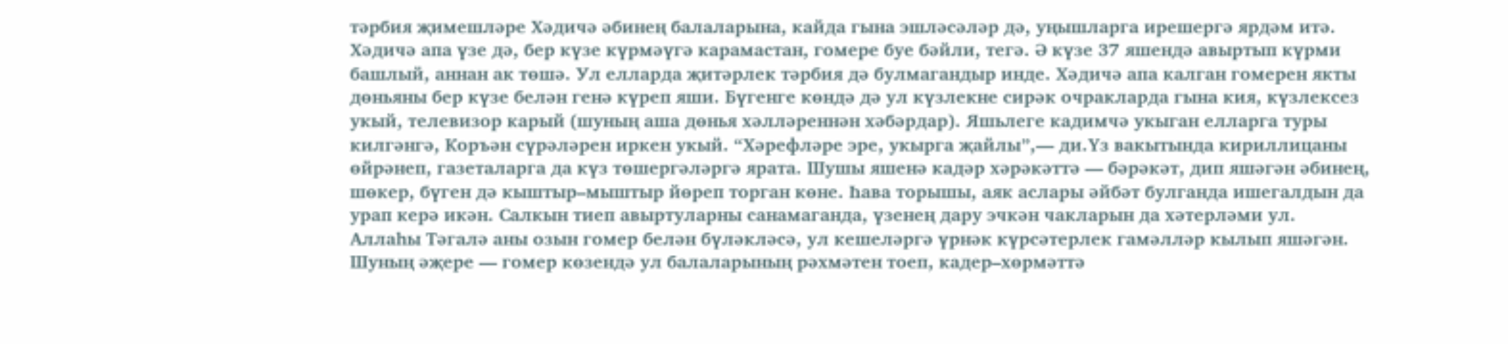тәрбия җимешләре Хәдичә әбинең балаларына, кайда гына эшләсәләр дә, уңышларга ирешергә ярдәм итә. Хәдичә апа үзе дә, бер күзе күрмәүгә карамастан, гомере буе бәйли, тегә. Ә күзе 37 яшендә авыртып күрми башлый, аннан ак төшә. Ул елларда җитәрлек тәрбия дә булмагандыр инде. Хәдичә апа калган гомерен якты дөньяны бер күзе белән генә күреп яши. Бүгенге көндә дә ул күзлекне сирәк очракларда гына кия, күзлексез укый, телевизор карый (шуның аша дөнья хәлләреннән хәбәрдар). Яшьлеге кадимчә укыган елларга туры килгәнгә, Коръән сүрәләрен иркен укый. “Хәрефләре эре, укырга җайлы”,— ди.Үз вакытында кириллицаны өйрәнеп, газеталарга да күз төшергәләргә ярата. Шушы яшенә кадәр хәрәкәттә — бәрәкәт, дип яшәгән әбинең, шөкер, бүген дә кыштыр–мыштыр йөреп торган көне. Һава торышы, аяк аслары әйбәт булганда ишегалдын да урап керә икән. Салкын тиеп авыртуларны санамаганда, үзенең дару эчкән чакларын да хәтерләми ул.
Аллаһы Тәгалә аны озын гомер белән бүләкләсә, ул кешеләргә үрнәк күрсәтерлек гамәлләр кылып яшәгән. Шуның әҗере — гомер көзендә ул балаларының рәхмәтен тоеп, кадер–хөрмәттә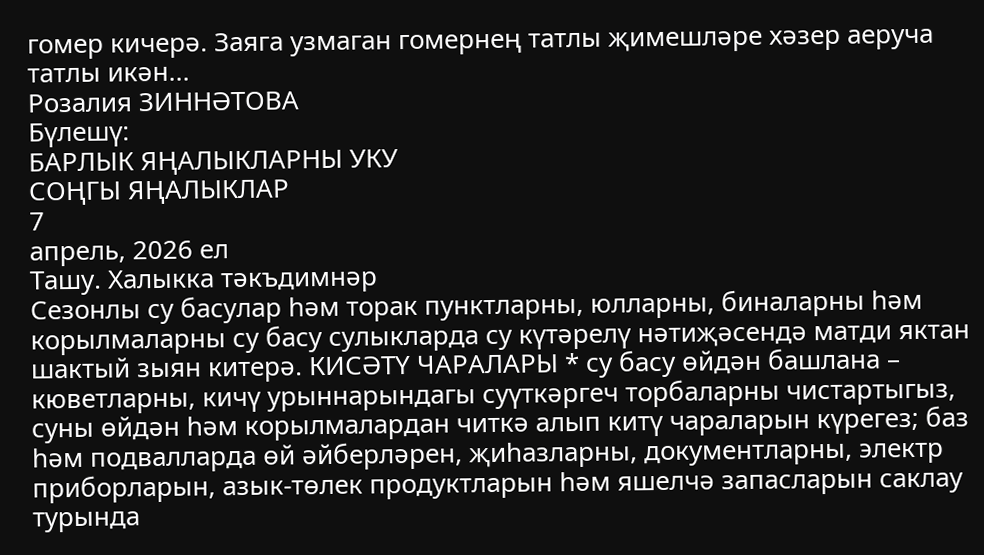гомер кичерә. Заяга узмаган гомернең татлы җимешләре хәзер аеруча татлы икән...
Розалия ЗИННӘТОВА
Бүлешү:
БАРЛЫК ЯҢАЛЫКЛАРНЫ УКУ
СОҢГЫ ЯҢАЛЫКЛАР
7
апрель, 2026 ел
Ташу. Халыкка тәкъдимнәр
Сезонлы су басулар һәм торак пунктларны, юлларны, биналарны һәм корылмаларны су басу сулыкларда су күтәрелү нәтиҗәсендә матди яктан шактый зыян китерә. КИСӘТҮ ЧАРАЛАРЫ * су басу өйдән башлана – кюветларны, кичү урыннарындагы суүткәргеч торбаларны чистартыгыз, суны өйдән һәм корылмалардан читкә алып китү чараларын күрегез; баз һәм подвалларда өй әйберләрен, җиһазларны, документларны, электр приборларын, азык-төлек продуктларын һәм яшелчә запасларын саклау турында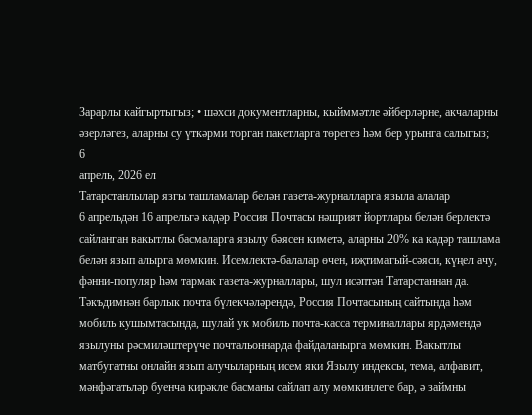Зарарлы кайгыртыгыз; • шәхси документларны, кыйммәтле әйберләрне, акчаларны әзерләгез, аларны су үткәрми торган пакетларга төрегез һәм бер урынга салыгыз;
6
апрель, 2026 ел
Татарстанлылар язгы ташламалар белән газета-журналларга языла алалар
6 апрельдән 16 апрельгә кадәр Россия Почтасы нәшрият йортлары белән берлектә сайланган вакытлы басмаларга язылу бәясен киметә, аларны 20% ка кадәр ташлама белән язып алырга мөмкин. Исемлектә-балалар өчен, иҗтимагый-сәяси, күңел ачу, фәнни-популяр һәм тармак газета-журналлары, шул исәптән Татарстаннан да. Тәкъдимнән барлык почта бүлекчәләрендә, Россия Почтасының сайтында һәм мобиль кушымтасында, шулай ук мобиль почта-касса терминаллары ярдәмендә язылуны рәсмиләштерүче почтальоннарда файдаланырга мөмкин. Вакытлы матбугатны онлайн язып алучыларның исем яки Язылу индексы, тема, алфавит, мәнфәгатьләр буенча кирәкле басманы сайлап алу мөмкинлеге бар, ә займны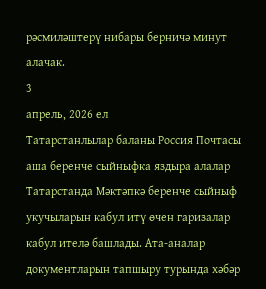рәсмиләштерү нибары берничә минут алачак.
3
апрель, 2026 ел
Татарстанлылар баланы Россия Почтасы аша беренче сыйныфка яздыра алалар
Татарстанда Мәктәпкә беренче сыйныф укучыларын кабул итү өчен гаризалар кабул ителә башлады. Ата-аналар документларын тапшыру турында хәбәр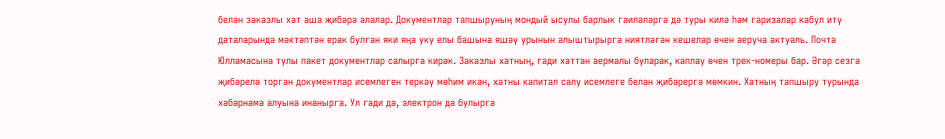белән заказлы хат аша җибәрә алалар. Документлар тапшыруның мондый ысулы барлык гаиләләргә дә туры килә һәм гаризалар кабул итү даталарында мәктәптән ерак булган яки яңа уку елы башына яшәү урынын алыштырырга ниятләгән кешеләр өчен аеруча актуаль. Почта Юлламасына тулы пакет документлар салырга кирәк. Заказлы хатның, гади хаттан аермалы буларак, каплау өчен трек-номеры бар. Әгәр сезгә җибәрелә торган документлар исемлеген теркәү мөһим икән, хатны капитал салу исемлеге белән җибәрергә мөмкин. Хатның тапшыру турында хәбәрнамә алуына инанырга. Ул гади дә, электрон да булырга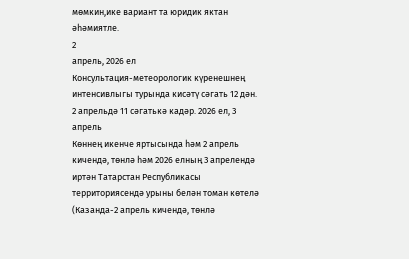мөмкин,ике вариант та юридик яктан әһәмиятле.
2
апрель, 2026 ел
Консультация-метеорологик күренешнең интенсивлыгы турында кисәтү сәгать 12 дән. 2 апрельдә 11 сәгатькә кадәр. 2026 ел, 3 апрель
Көннең икенче яртысында һәм 2 апрель кичендә, төнлә һәм 2026 елның 3 апрелендә иртән Татарстан Республикасы территориясендә урыны белән томан көтелә (Казанда-2 апрель кичендә, төнлә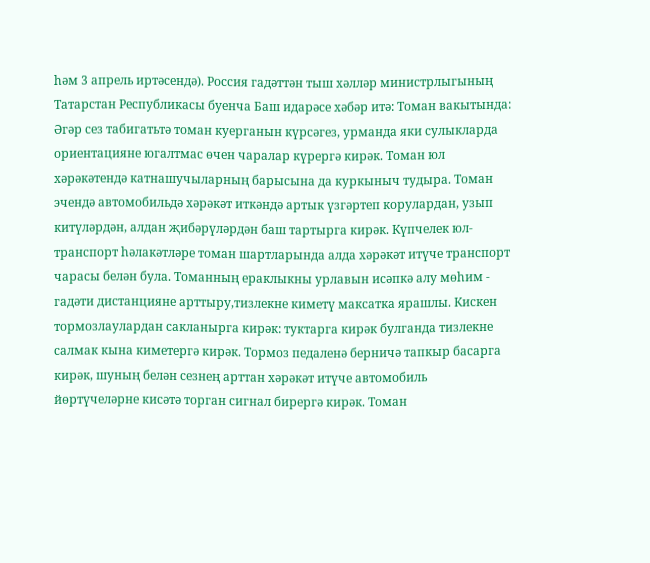һәм 3 апрель иртәсендә). Россия гадәттән тыш хәлләр министрлыгының Татарстан Республикасы буенча Баш идарәсе хәбәр итә: Томан вакытында: Әгәр сез табигатьтә томан куерганын күрсәгез, урманда яки сулыкларда ориентацияне югалтмас өчен чаралар күрергә кирәк. Томан юл хәрәкәтендә катнашучыларның барысына да куркыныч тудыра. Томан эчендә автомобильдә хәрәкәт иткәндә артык үзгәртеп корулардан, узып китүләрдән, алдан җибәрүләрдән баш тартырга кирәк. Күпчелек юл-транспорт һәлакәтләре томан шартларында алда хәрәкәт итүче транспорт чарасы белән була. Томанның ераклыкны урлавын исәпкә алу мөһим - гадәти дистанцияне арттыру,тизлекне киметү максатка ярашлы. Кискен тормозлаулардан сакланырга кирәк: туктарга кирәк булганда тизлекне салмак кына киметергә кирәк. Тормоз педаленә берничә тапкыр басарга кирәк, шуның белән сезнең арттан хәрәкәт итүче автомобиль йөртүчеләрне кисәтә торган сигнал бирергә кирәк. Томан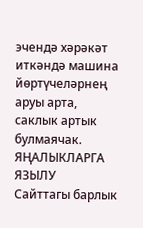эчендә хәрәкәт иткәндә машина йөртүчеләрнең аруы арта, саклык артык булмаячак.
ЯҢАЛЫКЛАРГА ЯЗЫЛУ
Сайттагы барлык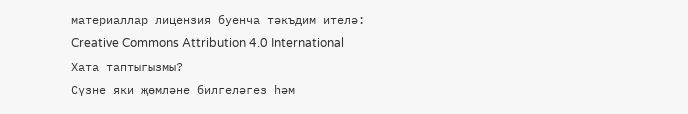материаллар лицензия буенча тәкъдим ителә:
Creative Commons Attribution 4.0 International
Хата таптыгызмы?
Сүзне яки җөмләне билгеләгез һәм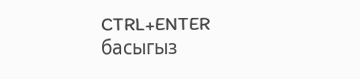CTRL+ENTER басыгыз